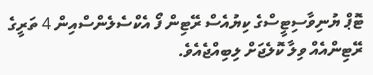ޓޮޕް ޔުނިވާސިޓީސްގެ ކިޔުއެސް ރޭޓިން ފޯ އެކްސެލެންސްއިން 4 ތަރީގެ ރޭޓިންއެއް ވިލާ ކޮލެޖަށް ލިބިއްޖެއެވެ.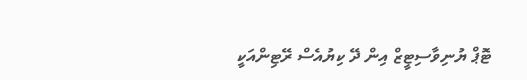ޓޮޕް ޔުނިވާސިޓީޒް އިން ދޭ ކިޔުއެސް ރޭޓިންއަކީ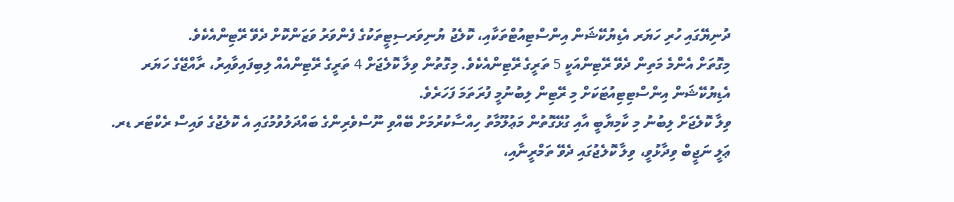ދުނިޔޭގައި ހުރި ހަޔަރ އެޑިޔުކޭޝަން އިންސްޓިއުޓްތަކާއި، ކޮލެޖު ޔުނިވަރސިޓީތަކުގެ ފެންވަރު ވަޒަންކޮށް ދެވޭ ރޭޓިންއެކެވެ.
މިގޮތަށް އެންމެ މަތިން ދެވޭ ރޭޓިންއަކީ 5 ތަރީގެ ރޭޓިންއެކެވެ. މިގޮތުން ވިލާ ކޮލެޖަށް 4 ތަރީގެ ރޭޓިންއެއް ލިބިފައިވާއިރު، ރާއްޖޭގެ ހަޔަރ އެޑިޔުކޭޝަން އިންސްޓިޓިއުޓަކަށް މި ރޭޓިން ލިބުނުމީ ފުރަތަމަ ފަހަރެވެ.
ވިލާ ކޮލެޖަށް ލިބުނު މި ކާމިޔާބީ އާއި ގުޅޭގޮތުން މަޢުލޫމާތު ހިއްސާކުރުމަށް ބޭއްވި ނޫސްވެރިންގެ ބައްދަލުވުމުގައި އެ ކޮލެޖުގެ ވައިސް ރެކްޓަރ ޑރ. ޢަލީ ނަޖީބް ވިދާޅުވީ، ވިލާ ކޮލެޖުގައި ދެވޭ ތަމްރީނާއި،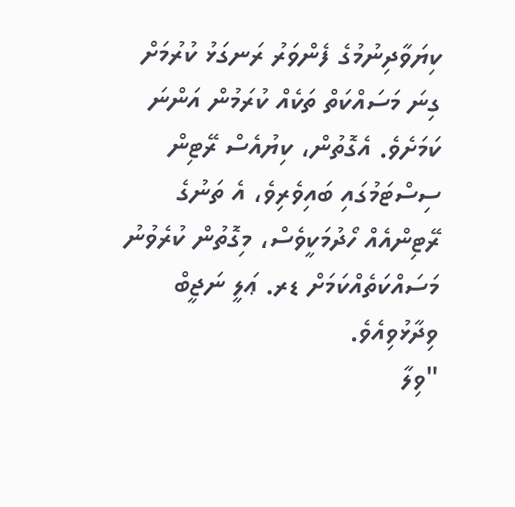ކިޔަވާދިނުމުގެ ފެންވަރު ރަނގަޅު ކުރުމަށް ގިނަ މަސައްކަތް ތަކެއް ކުރަމުން އަންނަ ކަމަށެވެ. އެގޮތުން، ކިޔުއެސް ރޭޓިން ސިސްޓަމުގައި ބައިވެރިވެ، އެ ތަނުގެ ރޭޓިންއެއް ހޯދުމަކީވެސް، މިގޮތުން ކުރެވުނު މަސައްކަތެއްކަމަށް ޑރ. ޢަލީ ނަޖީބް ވިދާޅުވިއެވެ.
"ވިލާ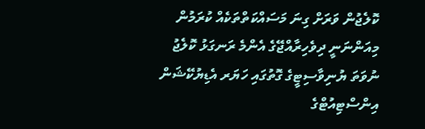ކޮލެޖުން ވަރަށް ގިނަ މަސައްކަތްތަކެއް ކުރަމުން މިއަންނަނީ ދިވެހިރާއްޖޭގެ އެންމެ ރަނގަޅު ކޮލެޖު ނުވަތަ ޔުނިވާސިޓީގެ ގޮތުގައި ހަޔަރ އެޑިޔުކޭޝަން އިންސްޓިއުޓްގެ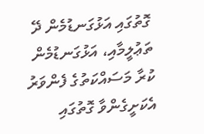ގޮތުގައި އަޅުގަނޑުމެން ދޭ ތަޢުލީމާއި، އަޅުގަނޑުމެން ކުރާ މަސައްކަތުގެ ފެންވަރު އެކަށީގެންވާ ގޮތުގައި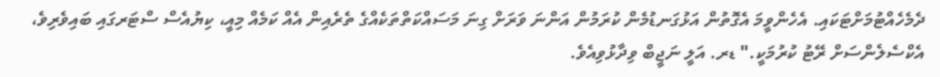ދެމެހެއްޓުމަށްޓަކައި. އެހެންވީމަ އެގޮތުން އަޅުގަނޑުމެން ކުރަމުން އަންނަ ވަރަށް ގިނަ މަސައްކަތްތަކެއްގެ ތެރެއިން އެއް ކަމެއް މިއީ، ކިޔުއެސް ސްޓަރގައި ބައިވެރިވެ، އެކްސެލެންސަށް ރޭޓު ކުރުމަކީ." ޑރ. އަލީ ނަޖީބް ވިދާޅުވިއެވެ.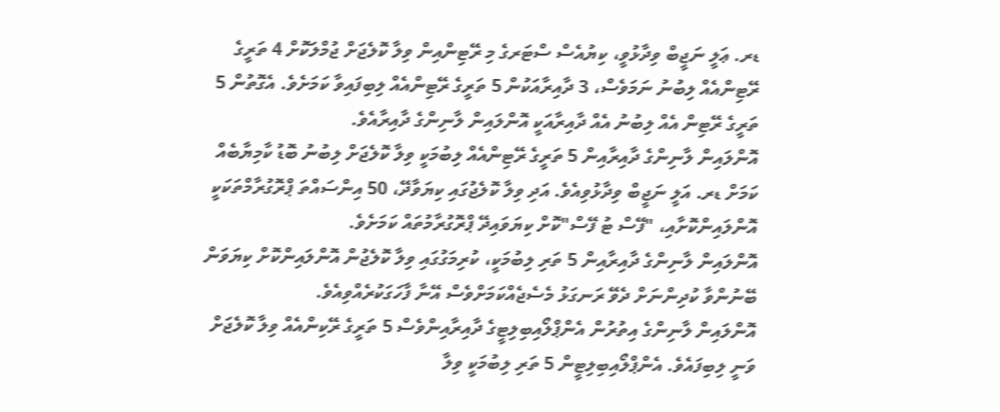ޑރ. ޢަލީ ނަޖީބް ވިދާޅުވީ، ކިޔުއެސް ސްޓަރގެ މި ރޭޓިންއިން ވިލާ ކޮލެޖަށް ޖުމްލަކޮށް 4 ތަރީގެ ރޭޓިންއެއް ލިބުނު ނަމަވެސް، 3 ދާއިރާއަކުން 5 ތަރީގެ ރޭޓިންއެއް ލިބިފައިވާ ކަމަށެވެ. އެގޮތުން 5 ތަރީގެ ރޭޓިން އެއް ލިބުނު އެއް ދާއިރާއަކީ އޮންލައިން ލާނިންގެ ދާއިރާއެވެ.
އޮންލައިން ލާނިންގެ ދާއިރާއިން 5 ތަރީގެ ރޭޓިންއެއް ލިބުމަކީ ވިލާ ކޮލެޖަށް ލިބުނު ބޮޑު ކާމިޔާބެއް ކަމަށް ޑރ. އަލީ ނަޖީބް ވިދާޅުވިއެވެ. އަދި ވިލާ ކޮލެޖުގައި ކިޔަވާދޭ، 50 އިންސައްތަ ޕްރޮގުރާމްތަކަކީ އޮންލައިންކޮށާއި، "ފޭސް ޓު ފޭސް"ކޮށް ކިޔަވައިދޭ ޕްރޮގުރާމުތައް ކަމަށެވެ.
އޮންލައިން ލާނިންގެ ދާއިރާއިން 5 ތަރި ލިބުމަކީ، ކުރިމަގުގައި ވިލާ ކޮލެޖުން އޮންލައިންކޮށް ކިޔަވަން ބޭނުންވާ ކުދިންނަށް ދެވޭ ރަނގަޅު މެސެޖެއްކަމަށްވެސް އޭނާ ފާހަގަކުރެއްވިއެވެ.
އޮންލައިން ލާނިންގެ އިތުރުން އެންޕްލޯއިބިލިޓީގެ ދާއިރާއިންވެސް 5 ތަރީގެ ރޭކިންއެއް ވިލާ ކޮލެޖަށް ވަނީ ލިބިފައެވެ. އެންޕްލޯއިބިލިޓީން 5 ތަރި ލިބުމަކީ ވިލާ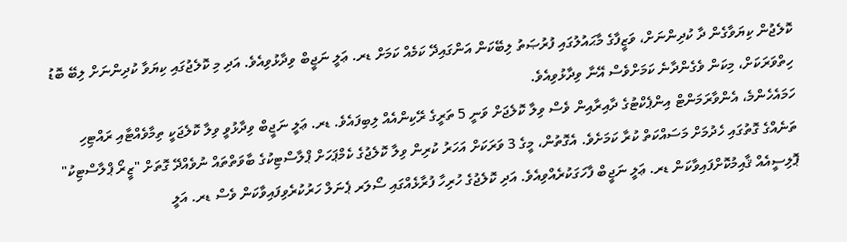ކޮލެޖުން ކިޔަވާގެން ދާ ކުދިންނަށް، ވަޒީފާގެ މާޙައުލުގައި ފުރުޞަތު ލިބޭކަން އަންގައިދޭ ކަމެއް ކަމަށް ޑރ. ޢަލީ ނަޖީބް ވިދާޅުވިއެވެ. އަދި މި ކޮލެޖުގައި ކިޔަވާ ކުދިންނަށް ލިބޭ ބޮޑު ހިތްވަރަކަށް، މިކަން ވެގެންދާނެ ކަމަށްވެސް އޭނާ ވިދާޅުވިއެވެ.
ހަމައެހެންމެ، އެންވާރަމަންޓް އިންޕެކްޓުގެ ދާއިރާއިން ވެސް ވިލާ ކޮލެޖަށް ވަނީ 5 ތަރީގެ ރޭކިންއެއް ލިބިފައެވެ. ޑރ. ޢަލީ ނަޖީބް ވިދާޅުވީ ވިލާ ކޮލެޖަކީ ތިމާވެއްޓާއި ރައްޓިހި ތަނެއްގެ ގޮތުގައި ހެދުމަށް މަސައްކަތް ކުރާ ކަމަށެވެ. އެގޮތުން، މީގެ 3 ވަރަކަށް އަހަރު ކުރިން ވިލާ ކޮލެޖުގެ ކެމްޕަހަށް ޕްލާސްޓިކުގެ ބާވަތްތައް ނުވެއްދޭ ގޮތަށް "ޒީރޯ ޕްލާސްޓިކު" ޕޮލިސީއެއް ޤާއިމުކޮށްފައިވާކަން ޑރ. ޢަލީ ނަޖީބް ފާހަގަކުރެއްވިއެވެ. އަދި ކޮލެޖުގެ ހުރިހާ ފުރާޅެއްގައި ސޯލަރ ޕެނަލް ހަރުކުރެވިފައިވާކަން ވެސް ޑރ. އަލީ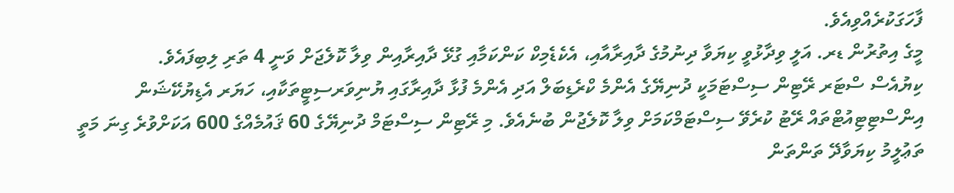ފާހަގަކުރެއްވިއެވެ.
މީގެ އިތުރުން ޑރ. އަލީ ވިދާޅުވީ ކިޔަވާ ދިނުމުގެ ދާއިރާއާއި، އެކެޑެމިކް ކަންކަމާއި ގުޅޭ ދާއިރާއިން ވިލާ ކޮލެޖަށް ވަނީ 4 ތަރި ލިބިފައެވެ.
ކިޔުއެސް ސްޓަރ ރޭޓިން ސިސްޓަމަކީ ދުނިޔޭގެ އެންމެ ކްރެޑިބަލް އަދި އެންމެ ފުޅާ ދާއިރާގައި ޔުނިވަރސިޓީތަކާއި، ހަޔަރ އެޑިޔުކޭޝަން އިންސްޓިޓިއުޓްތައް ރޭޓު ކުރެވޭ ސިސްޓަމްކަމަށް ވިލާ ކޮލެޖުން ބުނެއެވެ. މި ރޭޓިން ސިސްޓަމް ދުނިޔޭގެ 60 ޤައުމެއްގެ 600 އަކަށްވުރެ ގިނަ މަތީ ތަޢުލީމު ކިޔަވާދޭ ތަންތަން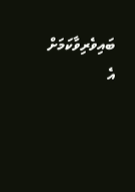ބައިވެރިވާކަމަށް އެ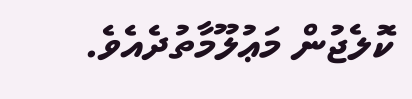ކޮލެޖުން މަޢުލޫމާތުދެއެވެ.